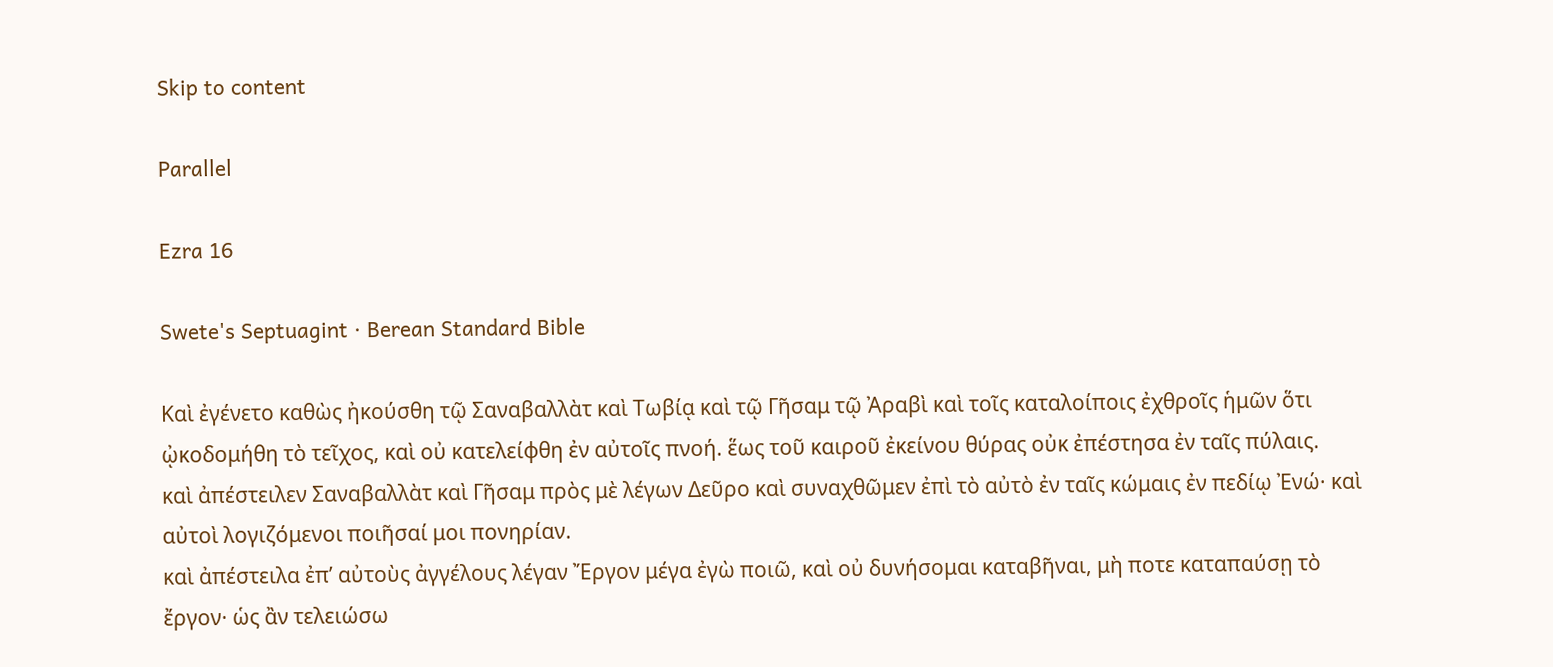Skip to content

Parallel

Ezra 16

Swete's Septuagint · Berean Standard Bible

Καὶ ἐγένετο καθὼς ἠκούσθη τῷ Σαναβαλλὰτ καὶ Τωβίᾳ καὶ τῷ Γῆσαμ τῷ Ἀραβὶ καὶ τοῖς καταλοίποις ἐχθροῖς ἡμῶν ὅτι ᾠκοδομήθη τὸ τεῖχος, καὶ οὐ κατελείφθη ἐν αὐτοῖς πνοή. ἕως τοῦ καιροῦ ἐκείνου θύρας οὐκ ἐπέστησα ἐν ταῖς πύλαις.
καὶ ἀπέστειλεν Σαναβαλλὰτ καὶ Γῆσαμ πρὸς μὲ λέγων Δεῦρο καὶ συναχθῶμεν ἐπὶ τὸ αὐτὸ ἐν ταῖς κώμαις ἐν πεδίῳ Ἐνώ· καὶ αὐτοὶ λογιζόμενοι ποιῆσαί μοι πονηρίαν.
καὶ ἀπέστειλα ἐπʼ αὐτοὺς ἀγγέλους λέγαν Ἔργον μέγα ἐγὼ ποιῶ, καὶ οὐ δυνήσομαι καταβῆναι, μὴ ποτε καταπαύσῃ τὸ ἔργον· ὡς ἂν τελειώσω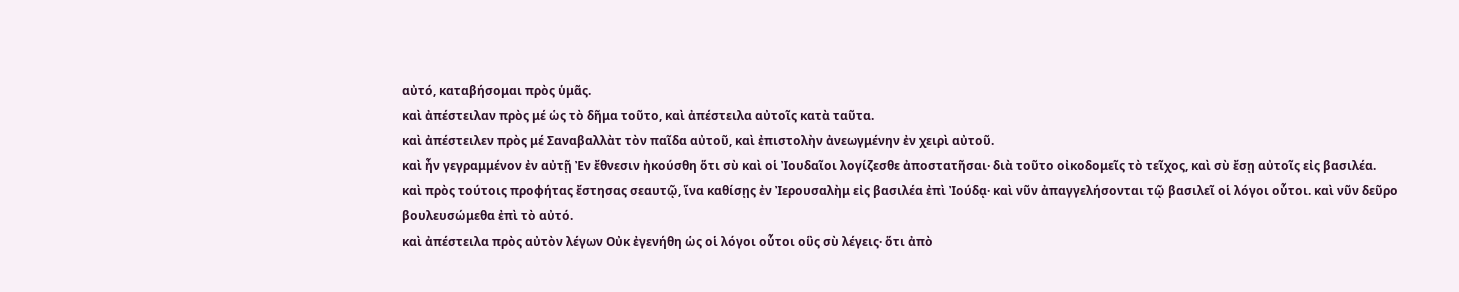αὐτό, καταβήσομαι πρὸς ὑμᾶς.
καὶ ἀπέστειλαν πρὸς μέ ὡς τὸ δῆμα τοῦτο, καὶ ἀπέστειλα αὐτοῖς κατὰ ταῦτα.
καὶ ἀπέστειλεν πρὸς μέ Σαναβαλλὰτ τὸν παῖδα αὐτοῦ, καὶ ἐπιστολὴν ἀνεωγμένην ἐν χειρὶ αὐτοῦ.
καὶ ἦν γεγραμμένον ἐν αὐτῇ Ἐν ἔθνεσιν ἠκούσθη ὅτι σὺ καὶ οἱ Ἰουδαῖοι λογίζεσθε ἀποστατῆσαι· διὰ τοῦτο οἰκοδομεῖς τὸ τεῖχος, καὶ σὺ ἔσῃ αὐτοῖς εἰς βασιλέα.
καὶ πρὸς τούτοις προφήτας ἔστησας σεαυτῷ, ἵνα καθίσῃς ἐν Ἰερουσαλὴμ εἰς βασιλέα ἐπὶ Ἰούδᾳ· καὶ νῦν ἀπαγγελήσονται τῷ βασιλεῖ οἱ λόγοι οὗτοι. καὶ νῦν δεῦρο βουλευσώμεθα ἐπὶ τὸ αὐτό.
καὶ ἀπέστειλα πρὸς αὐτὸν λέγων Οὐκ ἐγενήθη ὡς οἱ λόγοι οὗτοι οὓς σὺ λέγεις· ὅτι ἀπὸ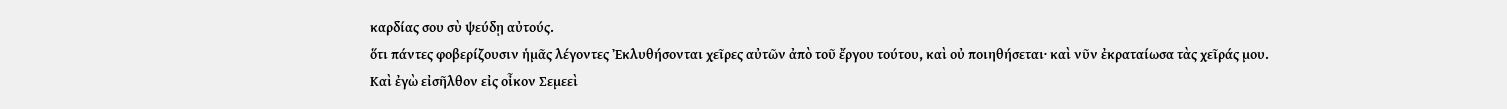καρδίας σου σὺ ψεύδῃ αὐτούς.
ὅτι πάντες φοβερίζουσιν ἡμᾶς λέγοντες Ἐκλυθήσονται χεῖρες αὐτῶν ἀπὸ τοῦ ἔργου τούτου, καὶ οὐ ποιηθήσεται· καὶ νῦν ἐκραταίωσα τὰς χεῖράς μου.
Καὶ ἐγὼ εἰσῆλθον εἰς οἶκον Σεμεεὶ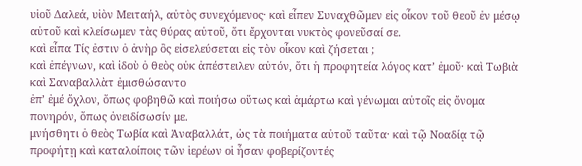υἱοῦ Δαλεά, υἱὸν Μειταήλ, αὐτὸς συνεχόμενος· καὶ εἶπεν Συναχθῶμεν εἰς οἶκον τοῦ θεοῦ ἐν μέσῳ αὐτοῦ καὶ κλείσωμεν τὰς θύρας αὐτοῦ, ὅτι ἔρχονται νυκτὸς φονεῦσαί σε.
καὶ εἶπα Τίς ἐστιν ὁ ἀνὴρ ὃς εἰσελεύσεται εἰς τὸν οἶκον καὶ ζήσεται ;
καὶ ἐπέγνων, καὶ ἰδοὺ ὁ θεὸς οὐκ ἀπέστειλεν αὐτόν, ὅτι ἡ προφητεία λόγος κατʼ ἐμοῦ· καὶ Τωβιὰ καὶ Σαναβαλλὰτ ἐμισθώσαντο
ἐπʼ ἐμέ ὄχλον, ὅπως φοβηθῶ καὶ ποιήσω οὕτως καὶ ἁμάρτω καὶ γένωμαι αὐτοῖς εἰς ὄνομα πονηρόν, ὅπως ὀνειδίσωσίν με.
μνήσθητι ὁ θεὸς Τωβία καὶ Ἀναβαλλάτ, ὡς τὰ ποιήματα αὐτοῦ ταῦτα· καὶ τῷ Νοαδίᾳ τῷ προφήτῃ καὶ καταλοίποις τῶν ἱερέων οἱ ἦσαν φοβερίζοντές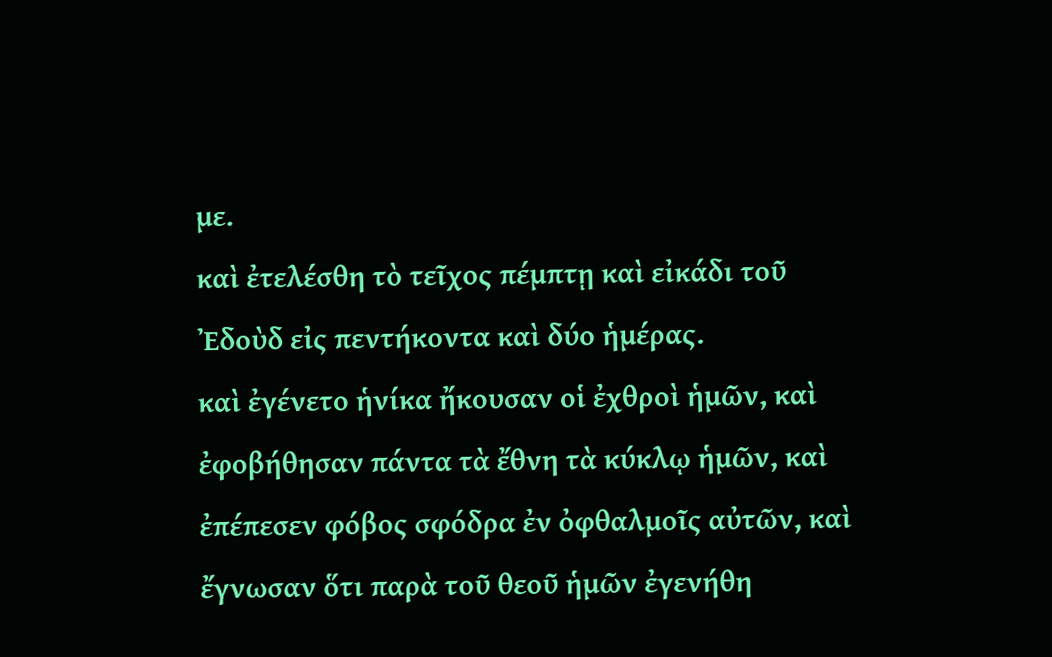με.
καὶ ἐτελέσθη τὸ τεῖχος πέμπτῃ καὶ εἰκάδι τοῦ Ἐδοὺδ εἰς πεντήκοντα καὶ δύο ἡμέρας.
καὶ ἐγένετο ἡνίκα ἤκουσαν οἱ ἐχθροὶ ἡμῶν, καὶ ἐφοβήθησαν πάντα τὰ ἔθνη τὰ κύκλῳ ἡμῶν, καὶ ἐπέπεσεν φόβος σφόδρα ἐν ὀφθαλμοῖς αὐτῶν, καὶ ἔγνωσαν ὅτι παρὰ τοῦ θεοῦ ἡμῶν ἐγενήθη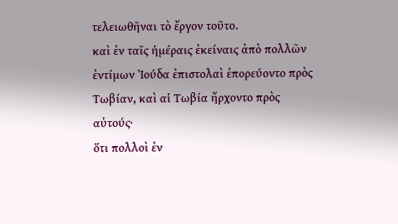τελειωθῆναι τὸ ἔργον τοῦτο.
καὶ ἐν ταῖς ἡμέραις ἐκείναις ἀπὸ πολλῶν ἐντίμων Ἰούδα ἐπιστολαὶ ἐπορεύοντο πρὸς Τωβίαν, καὶ αἱ Τωβία ἤρχοντο πρὸς αὐτούς·
ὅτι πολλοὶ ἐν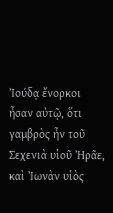Ἰούδᾳ ἔνορκοι ἦσαν αὐτῷ, ὅτι γαμβρὸς ἦν τοῦ Σεχενιὰ υἱοῦ Ἠρᾶε, καὶ Ἰωνὰν υἱὸς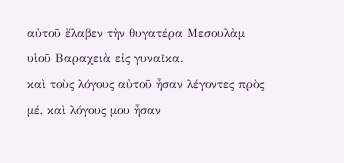αὐτοῦ ἔλαβεν τὴν θυγατέρα Μεσουλὰμ υἱοῦ Βαραχειὰ εἰς γυναῖκα.
καὶ τοὺς λόγους αὐτοῦ ἦσαν λέγοντες πρὸς μέ, καὶ λόγους μου ἦσαν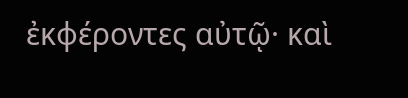ἐκφέροντες αὐτῷ· καὶ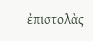ἐπιστολὰς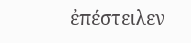ἐπέστειλεν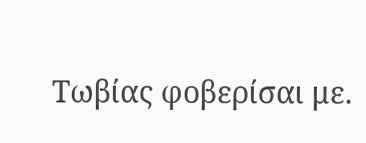Τωβίας φοβερίσαι με.